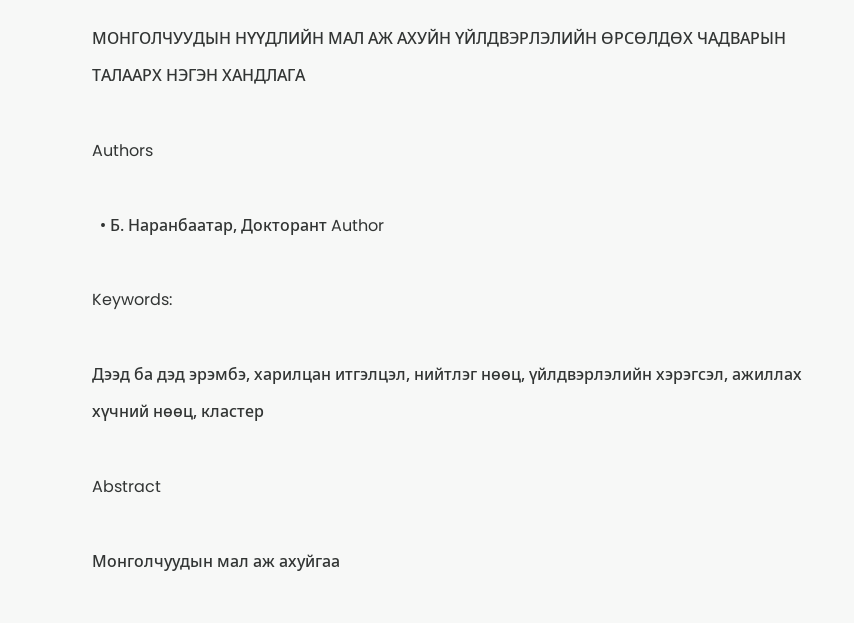МОНГОЛЧУУДЫН НҮҮДЛИЙН МАЛ АЖ АХУЙН ҮЙЛДВЭРЛЭЛИЙН ӨРСӨЛДӨХ ЧАДВАРЫН ТАЛААРХ НЭГЭН ХАНДЛАГА

Authors

  • Б. Наранбаатар, Докторант Author

Keywords:

Дээд ба дэд эрэмбэ, харилцан итгэлцэл, нийтлэг нөөц, үйлдвэрлэлийн хэрэгсэл, ажиллах хүчний нөөц, кластер

Abstract

Монголчуудын мал аж ахуйгаа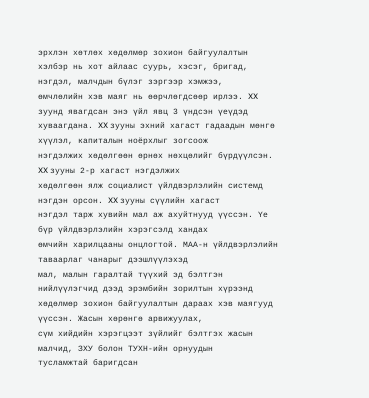эрхлэн хөтлөх хөдөлмөр зохион байгуулалтын
хэлбэр нь хот айлаас суурь, хэсэг, бригад, нэгдэл, малчдын бүлэг зэргээр хэмжээ,
өмчлөлийн хэв маяг нь өөрчлөгдсөөр ирлээ. XX зуунд явагдсан энэ үйл явц 3 үндсэн үеүдэд
хуваагдана. XX зууны эхний хагаст гадаадын мөнгө хүүлэл, капиталын ноёрхлыг зогсоож
нэгдэлжих хөдөлгөөн өрнөх нөхцөлийг бүрдүүлсэн. XX зууны 2-р хагаст нэгдэлжих
хөдөлгөөн ялж социалист үйлдвэрлэлийн системд нэгдэн орсон. XX зууны сүүлийн хагаст
нэгдэл тарж хувийн мал аж ахуйтнууд үүссэн. Үе бүр үйлдвэрлэлийн хэрэгсэлд хандах
өмчийн харилцааны онцлогтой. МАА-н үйлдвэрлэлийн таваарлаг чанарыг дээшлүүлэхэд
мал, малын гаралтай түүхий эд бэлтгэн нийлүүлэгчид дээд эрэмбийн зорилтын хүрээнд
хөдөлмөр зохион байгуулалтын дараах хэв маягууд үүссэн. Жасын хөрөнгө арвижуулах,
сүм хийдийн хэрэгцээт зүйлийг бэлтгэх жасын малчид, ЗХУ болон ТУХН-ийн орнуудын
тусламжтай баригдсан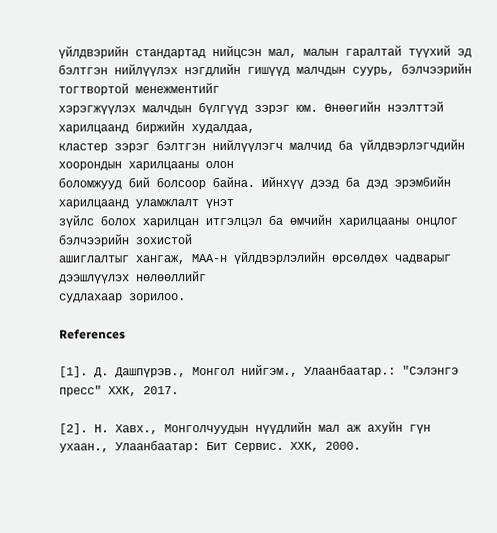үйлдвэрийн стандартад нийцсэн мал, малын гаралтай түүхий эд
бэлтгэн нийлүүлэх нэгдлийн гишүүд малчдын суурь, бэлчээрийн тогтвортой менежментийг
хэрэгжүүлэх малчдын бүлгүүд зэрэг юм. Өнөөгийн нээлттэй харилцаанд биржийн худалдаа,
кластер зэрэг бэлтгэн нийлүүлэгч малчид ба үйлдвэрлэгчдийн хоорондын харилцааны олон
боломжууд бий болсоор байна. Ийнхүү дээд ба дэд эрэмбийн харилцаанд уламжлалт үнэт
зүйлс болох харилцан итгэлцэл ба өмчийн харилцааны онцлог бэлчээрийн зохистой
ашиглалтыг хангаж, МАА-н үйлдвэрлэлийн өрсөлдөх чадварыг дээшлүүлэх нөлөөллийг
судлахаар зорилоо.

References

[1]. Д. Дашпүрэв., Монгол нийгэм., Улаанбаатар.: "Сэлэнгэ пресс" ХХК, 2017.

[2]. Н. Хавх., Монголчуудын нүүдлийн мал аж ахуйн гүн ухаан., Улаанбаатар: Бит Сервис. ХХК, 2000.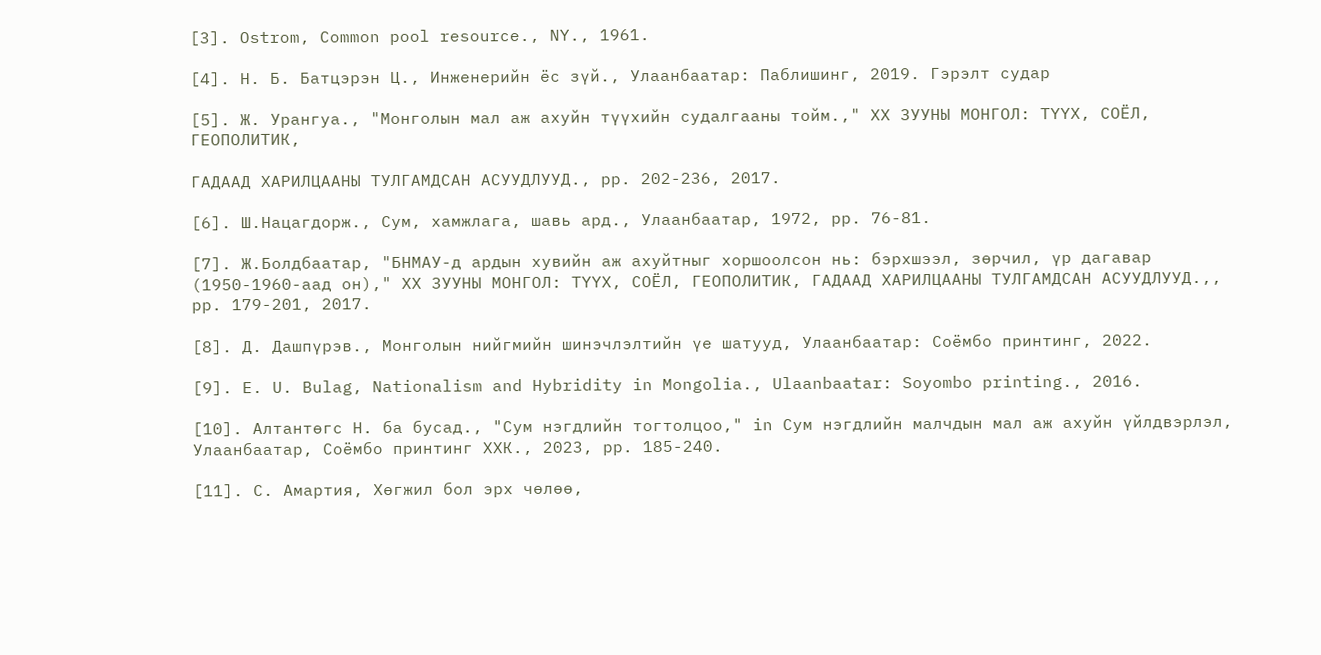[3]. Оstrom, Common pool resource., NY., 1961.

[4]. Н. Б. Батцэрэн Ц., Инженерийн ёс зүй., Улаанбаатар: Паблишинг, 2019. Гэрэлт судар

[5]. Ж. Урангуа., "Монголын мал аж ахуйн түүхийн судалгааны тойм.," ХХ ЗУУНЫ МОНГОЛ: ТҮҮХ, СОЁЛ, ГЕОПОЛИТИК,

ГАДААД ХАРИЛЦААНЫ ТУЛГАМДСАН АСУУДЛУУД., pp. 202-236, 2017.

[6]. Ш.Нацагдорж., Сум, хамжлага, шавь ард., Улаанбаатар, 1972, pp. 76-81.

[7]. Ж.Болдбаатар, "БНМАУ-д ардын хувийн аж ахуйтныг хоршоолсон нь: бэрхшээл, зөрчил, үр дагавар (1950-1960-аад он)," ХХ ЗУУНЫ МОНГОЛ: ТҮҮХ, СОЁЛ, ГЕОПОЛИТИК, ГАДААД ХАРИЛЦААНЫ ТУЛГАМДСАН АСУУДЛУУД.,, pp. 179-201, 2017.

[8]. Д. Дашпүрэв., Монголын нийгмийн шинэчлэлтийн үе шатууд, Улаанбаатар: Соёмбо принтинг, 2022.

[9]. E. U. Bulag, Nationalism and Hybridity in Mongolia., Ulaanbaatar: Soyombo printing., 2016.

[10]. Алтантөгс Н. ба бусад., "Сум нэгдлийн тогтолцоо," in Сум нэгдлийн малчдын мал аж ахуйн үйлдвэрлэл, Улаанбаатар, Соёмбо принтинг ХХК., 2023, pp. 185-240.

[11]. С. Амартия, Хөгжил бол эрх чөлөө,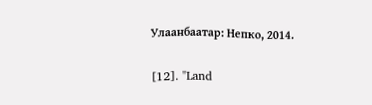Улаанбаатар: Непко, 2014.

[12]. "Land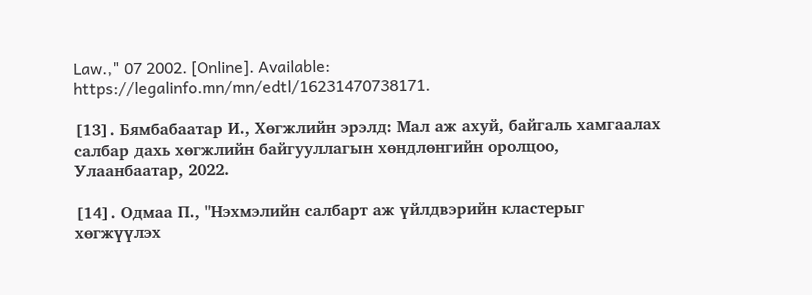Law.," 07 2002. [Online]. Available: https://legalinfo.mn/mn/edtl/16231470738171.

[13]. Бямбабаатар И., Хөгжлийн эрэлд: Мал аж ахуй, байгаль хамгаалах салбар дахь хөгжлийн байгууллагын хөндлөнгийн оролцоо, Улаанбаатар, 2022.

[14]. Одмаа П., "Нэхмэлийн салбарт аж үйлдвэрийн кластерыг хөгжүүлэх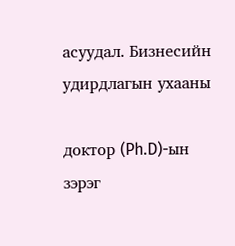асуудал. Бизнесийн удирдлагын ухааны

доктор (Ph.D)-ын зэрэг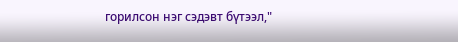горилсон нэг сэдэвт бүтээл,"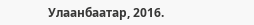Улаанбаатар, 2016.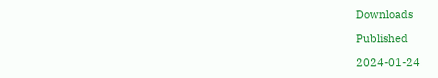Downloads

Published

2024-01-24